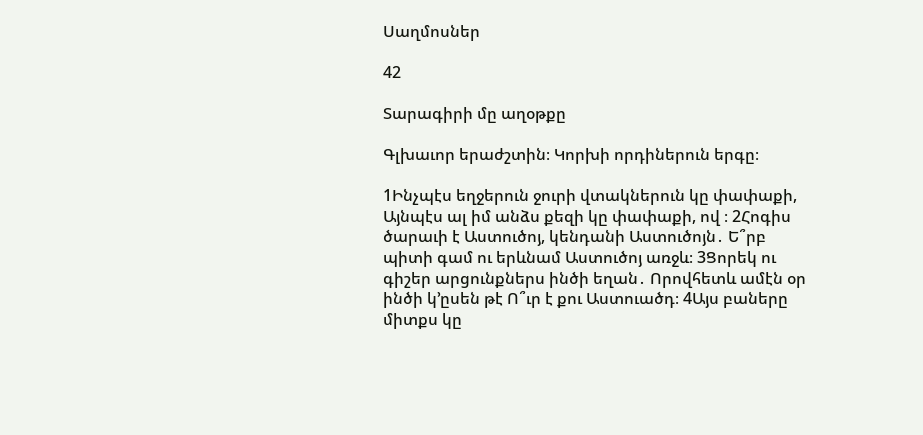Սաղմոսներ

42

Տարագիրի մը աղօթքը

Գլխաւոր երաժշտին։ Կորխի որդիներուն երգը։

1Ինչպէս եղջերուն ջուրի վտակներուն կը փափաքի, Այնպէս ալ իմ անձս քեզի կը փափաքի, ով ։ 2Հոգիս ծարաւի է Աստուծոյ, կենդանի Աստուծոյն․ Ե՞րբ պիտի գամ ու երևնամ Աստուծոյ առջև։ 3Ցորեկ ու գիշեր արցունքներս ինծի եղան․ Որովհետև ամէն օր ինծի կ’ըսեն թէ Ո՞ւր է քու Աստուածդ։ 4Այս բաները միտքս կը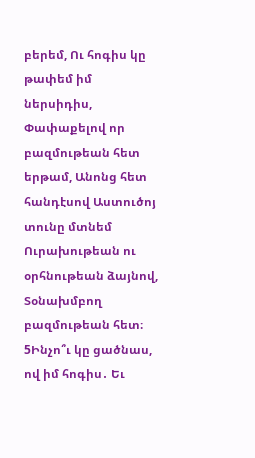բերեմ, Ու հոգիս կը թափեմ իմ ներսիդիս, Փափաքելով որ բազմութեան հետ երթամ, Անոնց հետ հանդէսով Աստուծոյ տունը մտնեմ Ուրախութեան ու օրհնութեան ձայնով, Տօնախմբող բազմութեան հետ։ 5Ինչո՞ւ կը ցածնաս, ով իմ հոգիս․ Եւ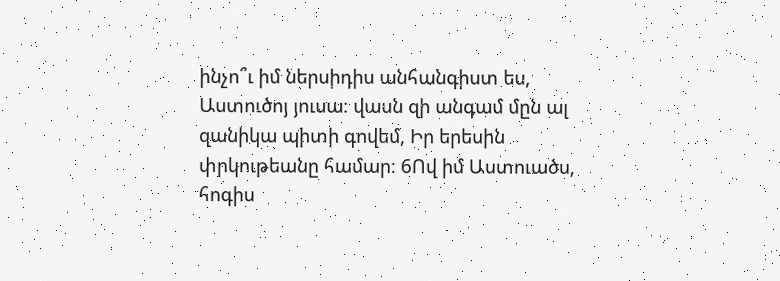ինչո՞ւ իմ ներսիդիս անհանգիստ ես, Աստուծոյ յուսա։ վասն զի անգամ մըն ալ զանիկա պիտի գովեմ, Իր երեսին փրկութեանը համար։ 6Ով իմ Աստուածս, հոգիս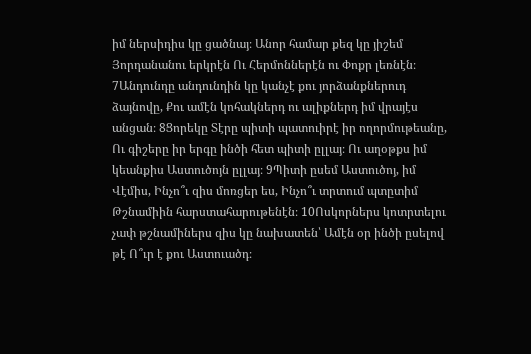իմ ներսիդիս կը ցածնայ։ Անոր համար քեզ կը յիշեմ Յորդանանու երկրէն Ու Հերմոններէն ու Փոքր լեռնէն։ 7Անդունդը անդունդին կը կանչէ քու յորձանքներուդ ձայնովը, Քու ամէն կոհակներդ ու ալիքներդ իմ վրայէս անցան։ 8Ցորեկը Տէրը պիտի պատուիրէ իր ողորմութեանը, Ու գիշերը իր երգը ինծի հետ պիտի ըլլայ։ Ու աղօթքս իմ կեանքիս Աստուծոյն ըլլայ։ 9Պիտի ըսեմ Աստուծոյ, իմ Վէմիս, Ինչո՞ւ զիս մոռցեր ես, Ինչո՞ւ տրտում պտըտիմ Թշնամիին հարստահարութենէն։ 10Ոսկորներս կոտրտելու չափ թշնամիներս զիս կը նախատեն՝ Ամէն օր ինծի ըսելով թէ Ո՞ւր է քու Աստուածդ։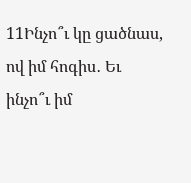11Ինչո՞ւ կը ցածնաս, ով իմ հոգիս․ Եւ ինչո՞ւ իմ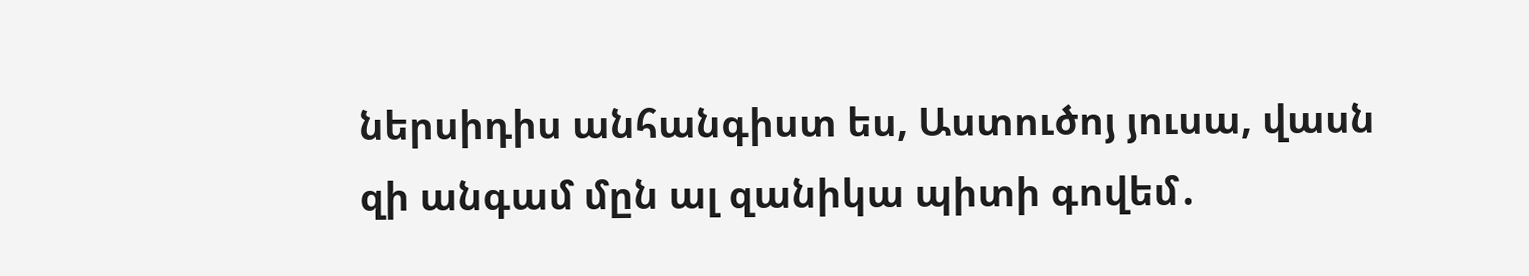ներսիդիս անհանգիստ ես, Աստուծոյ յուսա, վասն զի անգամ մըն ալ զանիկա պիտի գովեմ․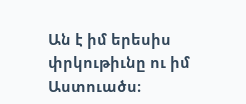Ան է իմ երեսիս փրկութիւնը ու իմ Աստուածս։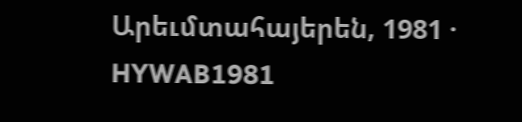Արեւմտահայերեն, 1981 · HYWAB1981